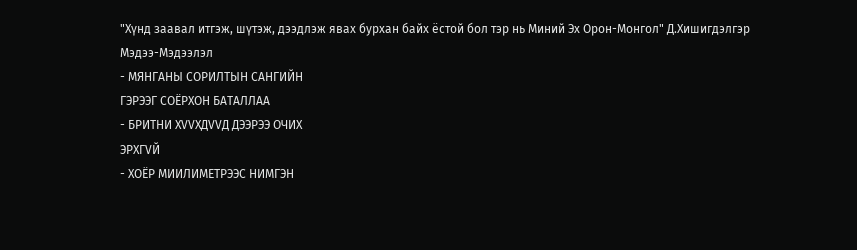"Хүнд заавал итгэж, шүтэж, дээдлэж явах бурхан байх ёстой бол тэр нь Миний Эх Орон-Монгол" Д.Хишигдэлгэр
Мэдээ-Мэдээлэл
- МЯНГАНЫ СОРИЛТЫН САНГИЙН
ГЭРЭЭГ СОЁРХОН БАТАЛЛАА
- БРИТНИ ХVVХДVVД ДЭЭРЭЭ ОЧИХ
ЭРХГVЙ
- ХОЁР МИИЛИМЕТРЭЭС НИМГЭН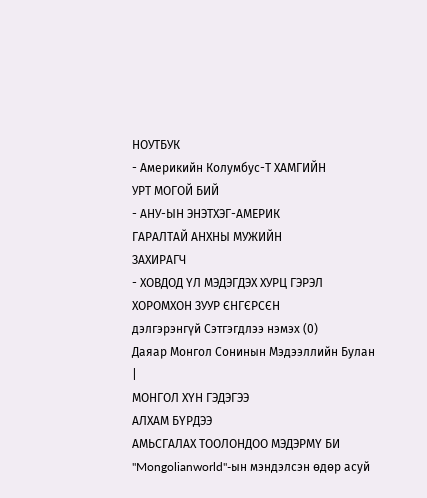НОУТБУК
- Америкийн Колумбус-Т ХАМГИЙН
УРТ МОГОЙ БИЙ
- АНУ-ЫН ЭНЭТХЭГ-АМЕРИК
ГАРАЛТАЙ АНХНЫ МУЖИЙН
ЗАХИРАГЧ
- ХОВДОД ҮЛ МЭДЭГДЭХ ХУРЦ ГЭРЭЛ
ХОРОМХОН ЗУУР ЄНГЄРСЄН
дэлгэрэнгүй Сэтгэгдлээ нэмэх (0)
Даяар Монгол Сонинын Мэдээллийн Булан
|
МОНГОЛ ХҮН ГЭДЭГЭЭ
АЛХАМ БҮРДЭЭ
АМЬСГАЛАХ ТООЛОНДОО МЭДЭРМҮ БИ
"Mongolianworld"-ын мэндэлсэн өдөр асуй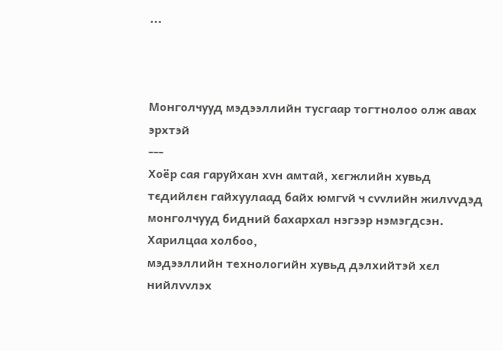...



Монголчууд мэдээллийн тусгаар тогтнолоо олж авах эрхтэй
---
Хоёр сая гаруйхан хvн амтай, хєгжлийн хувьд тєдийлєн гайхуулаад байх юмгvй ч сvvлийн жилvvдэд монголчууд бидний бахархал нэгээр нэмэгдсэн. Харилцаа холбоо,
мэдээллийн технологийн хувьд дэлхийтэй хєл нийлvvлэх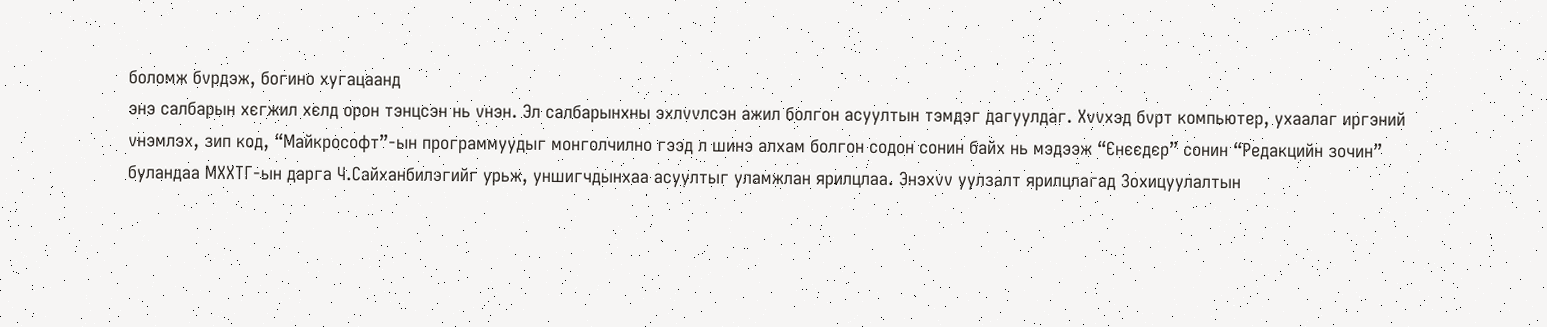боломж бvрдэж, богино хугацаанд
энэ салбарын хєгжил хєлд орон тэнцсэн нь vнэн. Эл салбарынхны эхлvvлсэн ажил болгон асуултын тэмдэг дагуулдаг. Хvvхэд бvрт компьютер, ухаалаг иргэний
vнэмлэх, зип код, “Майкрософт”-ын программуудыг монголчилно гээд л шинэ алхам болгон содон сонин байх нь мэдээж “Єнєєдєр” сонин “Редакцийн зочин”
буландаа МХХТГ-ын дарга Ч.Сайханбилэгийг урьж, уншигчдынхаа асуултыг уламжлан ярилцлаа. Энэхvv уулзалт ярилцлагад Зохицуулалтын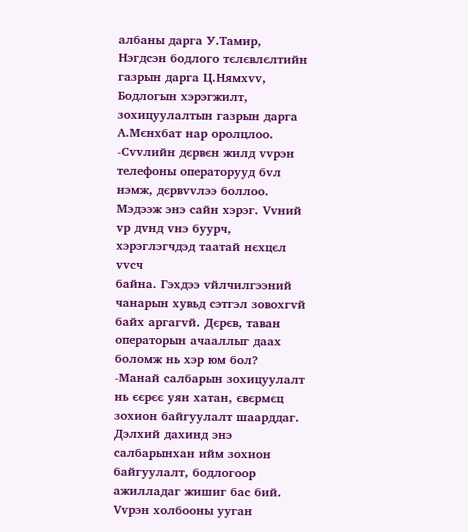албаны дарга У.Тамир,
Нэгдсэн бодлого тєлєвлєлтийн газрын дарга Ц.Нямхvv, Бодлогын хэрэгжилт, зохицуулалтын газрын дарга А.Мєнхбат нар оролцлоо.
-Сvvлийн дєрвєн жилд vvрэн телефоны операторууд бvл нэмж, дєрвvvлээ боллоо. Мэдээж энэ сайн хэрэг. Vvний vр дvнд vнэ буурч, хэрэглэгчдэд таатай нєхцєл vvсч
байна. Гэхдээ vйлчилгээний чанарын хувьд сэтгэл зовохгvй байх аргагvй. Дєрєв, таван операторын ачааллыг даах боломж нь хэр юм бол?
-Манай салбарын зохицуулалт нь єєрєє уян хатан, євєрмєц зохион байгуулалт шаарддаг. Дэлхий дахинд энэ салбарынхан ийм зохион байгуулалт, бодлогоор
ажилладаг жишиг бас бий. Vvрэн холбооны ууган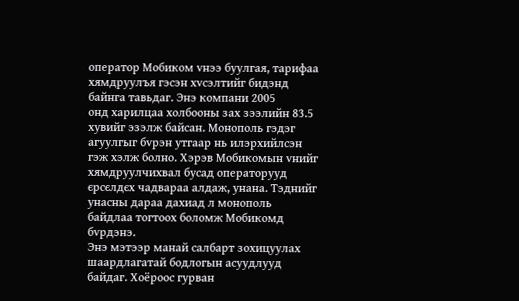оператор Мобиком vнээ буулгая, тарифаа хямдруулъя гэсэн хvсэлтийг бидэнд байнга тавьдаг. Энэ компани 2005
онд харилцаа холбооны зах зээлийн 83.5 хувийг эзэлж байсан. Монополь гэдэг агуулгыг бvрэн утгаар нь илэрхийлсэн гэж хэлж болно. Хэрэв Мобикомын vнийг
хямдруулчихвал бусад операторууд єрсєлдєх чадвараа алдаж, унана. Тэднийг унасны дараа дахиад л монополь байдлаа тогтоох боломж Мобикомд бvрдэнэ.
Энэ мэтээр манай салбарт зохицуулах шаардлагатай бодлогын асуудлууд байдаг. Хоёроос гурван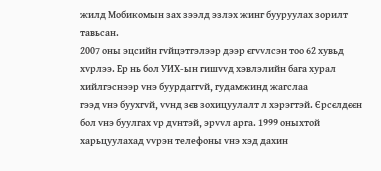жилд Мобикомын зах зээлд эзлэх жинг бууруулах зорилт тавьсан.
2007 оны эцсийн гvйцэтгэлээр дээр єгvvлсэн тоо 62 хувьд хvрлээ. Ер нь бол УИХ-ын гишvvд хэвлэлийн бага хурал хийлгэснээр vнэ буурдаггvй, гудамжинд жагслаа
гээд vнэ буухгvй, vvнд зєв зохицуулалт л хэрэгтэй. Єрсєлдєєн бол vнэ буулгах vр дvнтэй, эрvvл арга. 1999 оныхтой харьцуулахад vvрэн телефоны vнэ хэд дахин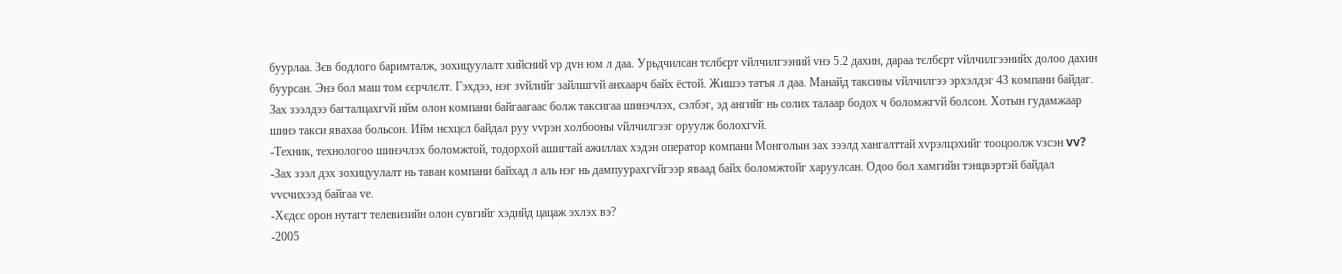буурлаа. Зєв бодлого баримталж, зохицуулалт хийсний vр дvн юм л даа. Урьдчилсан тєлбєрт vйлчилгээний vнэ 5.2 дахин, дараа тєлбєрт vйлчилгээнийх долоо дахин
буурсан. Энэ бол маш том єєрчлєлт. Гэхдээ, нэг зvйлийг зайлшгvй анхаарч байх ёстой. Жишээ татъя л даа. Манайд таксины vйлчилгээ эрхэлдэг 43 компани байдаг.
Зах зээлдээ багталцахгvй ийм олон компани байгаагаас болж таксигаа шинэчлэх, сэлбэг, эд ангийг нь солих талаар бодох ч боломжгvй болсон. Хотын гудамжаар
шинэ такси явахаа больсон. Ийм нєхцєл байдал руу vvрэн холбооны vйлчилгээг оруулж болохгvй.
-Техник, технологоо шинэчлэх боломжтой, тодорхой ашигтай ажиллах хэдэн оператор компани Монголын зах зээлд хангалттай хvрэлцэхийг тооцоолж vзсэн vv?
-Зах зээл дэх зохицуулалт нь таван компани байхад л аль нэг нь дампуурахгvйгээр яваад байх боломжтойг харуулсан. Одоо бол хамгийн тэнцвэртэй байдал
vvсчихээд байгаа vе.
-Хєдєє орон нутагт телевизийн олон сувгийг хэдийд цацаж эхлэх вэ?
-2005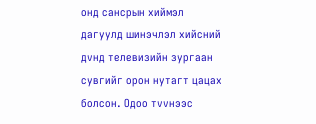онд сансрын хиймэл дагуулд шинэчлэл хийсний дvнд телевизийн зургаан сувгийг орон нутагт цацах болсон. Одоо тvvнээс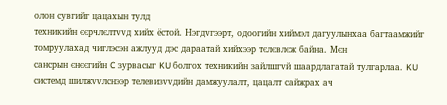олон сувгийг цацахын тулд
техникийн єєрчлєлтvvд хийх ёстой. Нэгдvгээрт, одоогийн хиймэл дагуулынхаа багтаамжийг томруулахад чиглэсэн ажлууд дэс дараатай хийхээр тєлєвлєж байна. Мєн
сансрын єнєєгийн C зурвасыг KU болгох техникийн зайлшгvй шаардлагатай тулгарлаа. KU системд шилжvvлснээр телевизvvдийн дамжуулалт, цацалт сайжрах ач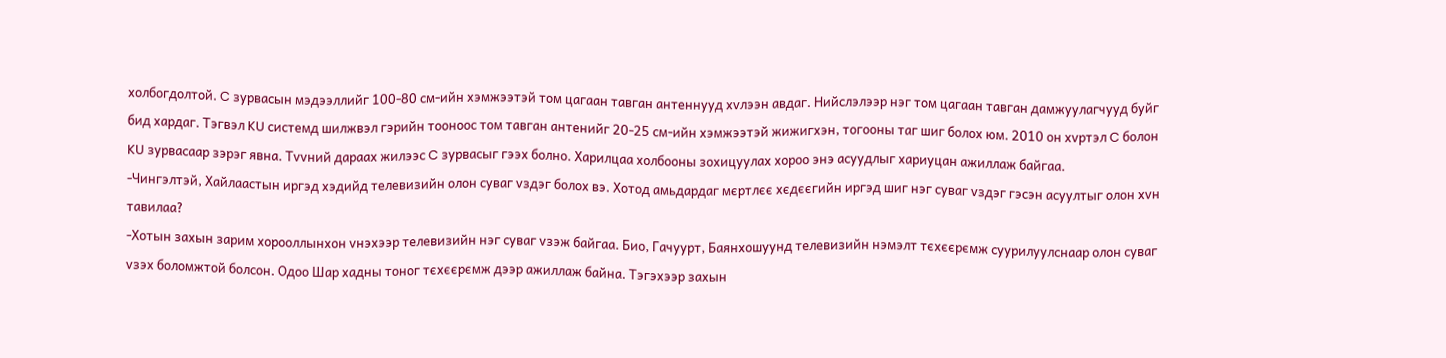холбогдолтой. C зурвасын мэдээллийг 100-80 см-ийн хэмжээтэй том цагаан тавган антеннууд хvлээн авдаг. Нийслэлээр нэг том цагаан тавган дамжуулагчууд буйг
бид хардаг. Тэгвэл KU системд шилжвэл гэрийн тооноос том тавган антенийг 20-25 см-ийн хэмжээтэй жижигхэн, тогооны таг шиг болох юм. 2010 он хvртэл C болон
KU зурвасаар зэрэг явна. Тvvний дараах жилээс C зурвасыг гээх болно. Харилцаа холбооны зохицуулах хороо энэ асуудлыг хариуцан ажиллаж байгаа.
-Чингэлтэй, Хайлаастын иргэд хэдийд телевизийн олон суваг vздэг болох вэ. Хотод амьдардаг мєртлєє хєдєєгийн иргэд шиг нэг суваг vздэг гэсэн асуултыг олон хvн
тавилаа?
-Хотын захын зарим хорооллынхон vнэхээр телевизийн нэг суваг vзэж байгаа. Био, Гачуурт, Баянхошуунд телевизийн нэмэлт тєхєєрємж суурилуулснаар олон суваг
vзэх боломжтой болсон. Одоо Шар хадны тоног тєхєєрємж дээр ажиллаж байна. Тэгэхээр захын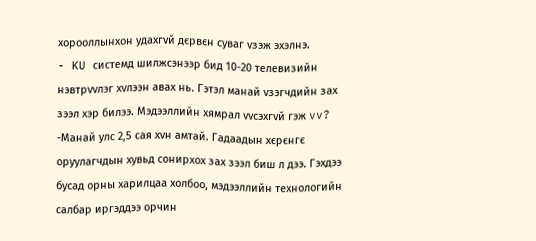хорооллынхон удахгvй дєрвєн суваг vзэж эхэлнэ.
- KU системд шилжсэнээр бид 10-20 телевизийн нэвтрvvлэг хvлээн авах нь. Гэтэл манай vзэгчдийн зах зээл хэр билээ. Мэдээллийн хямрал vvсэхгvй гэж vv?
-Манай улс 2,5 сая хvн амтай. Гадаадын хєрєнгє оруулагчдын хувьд сонирхох зах зээл биш л дээ. Гэхдээ бусад орны харилцаа холбоо, мэдээллийн технологийн
салбар иргэддээ орчин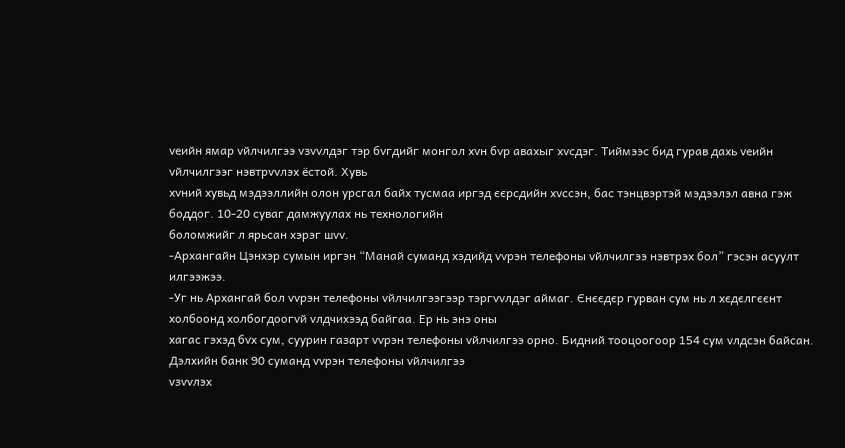vеийн ямар vйлчилгээ vзvvлдэг тэр бvгдийг монгол хvн бvр авахыг хvсдэг. Тиймээс бид гурав дахь vеийн vйлчилгээг нэвтрvvлэх ёстой. Хувь
хvний хувьд мэдээллийн олон урсгал байх тусмаа иргэд єєрсдийн хvссэн, бас тэнцвэртэй мэдээлэл авна гэж боддог. 10-20 суваг дамжуулах нь технологийн
боломжийг л ярьсан хэрэг шvv.
-Архангайн Цэнхэр сумын иргэн “Манай суманд хэдийд vvрэн телефоны vйлчилгээ нэвтрэх бол” гэсэн асуулт илгээжээ.
-Уг нь Архангай бол vvрэн телефоны vйлчилгээгээр тэргvvлдэг аймаг. Єнєєдєр гурван сум нь л хєдєлгєєнт холбоонд холбогдоогvй vлдчихээд байгаа. Ер нь энэ оны
хагас гэхэд бvх сум, суурин газарт vvрэн телефоны vйлчилгээ орно. Бидний тооцоогоор 154 сум vлдсэн байсан. Дэлхийн банк 90 суманд vvрэн телефоны vйлчилгээ
vзvvлэх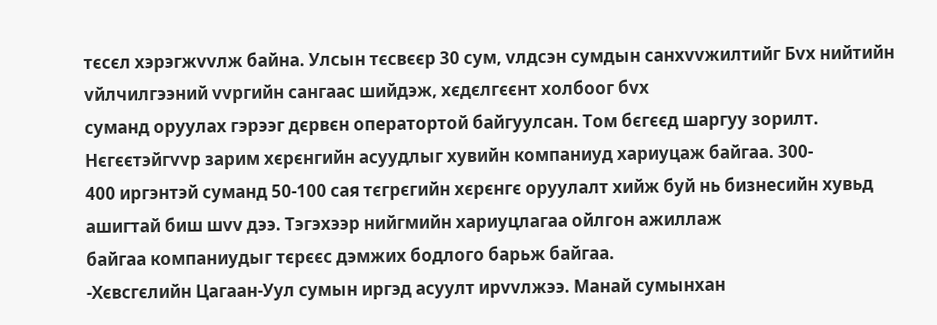тєсєл хэрэгжvvлж байна. Улсын тєсвєєр 30 сум, vлдсэн сумдын санхvvжилтийг Бvх нийтийн vйлчилгээний vvргийн сангаас шийдэж, хєдєлгєєнт холбоог бvх
суманд оруулах гэрээг дєрвєн оператортой байгуулсан. Том бєгєєд шаргуу зорилт. Нєгєєтэйгvvр зарим хєрєнгийн асуудлыг хувийн компаниуд хариуцаж байгаа. 300-
400 иргэнтэй суманд 50-100 сая тєгрєгийн хєрєнгє оруулалт хийж буй нь бизнесийн хувьд ашигтай биш шvv дээ. Тэгэхээр нийгмийн хариуцлагаа ойлгон ажиллаж
байгаа компаниудыг тєрєєс дэмжих бодлого барьж байгаа.
-Хєвсгєлийн Цагаан-Уул сумын иргэд асуулт ирvvлжээ. Манай сумынхан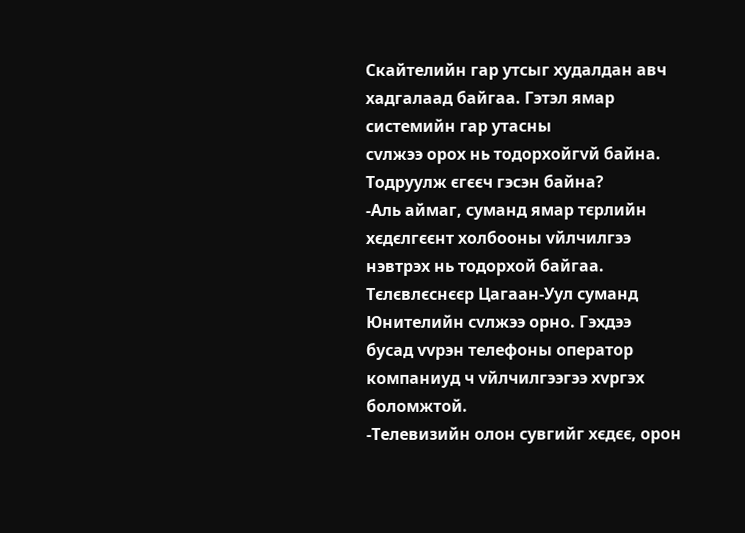Скайтелийн гар утсыг худалдан авч хадгалаад байгаа. Гэтэл ямар системийн гар утасны
сvлжээ орох нь тодорхойгvй байна. Тодруулж єгєєч гэсэн байна?
-Аль аймаг, суманд ямар тєрлийн хєдєлгєєнт холбооны vйлчилгээ нэвтрэх нь тодорхой байгаа. Тєлєвлєснєєр Цагаан-Уул суманд Юнителийн сvлжээ орно. Гэхдээ
бусад vvрэн телефоны оператор компаниуд ч vйлчилгээгээ хvргэх боломжтой.
-Телевизийн олон сувгийг хєдєє, орон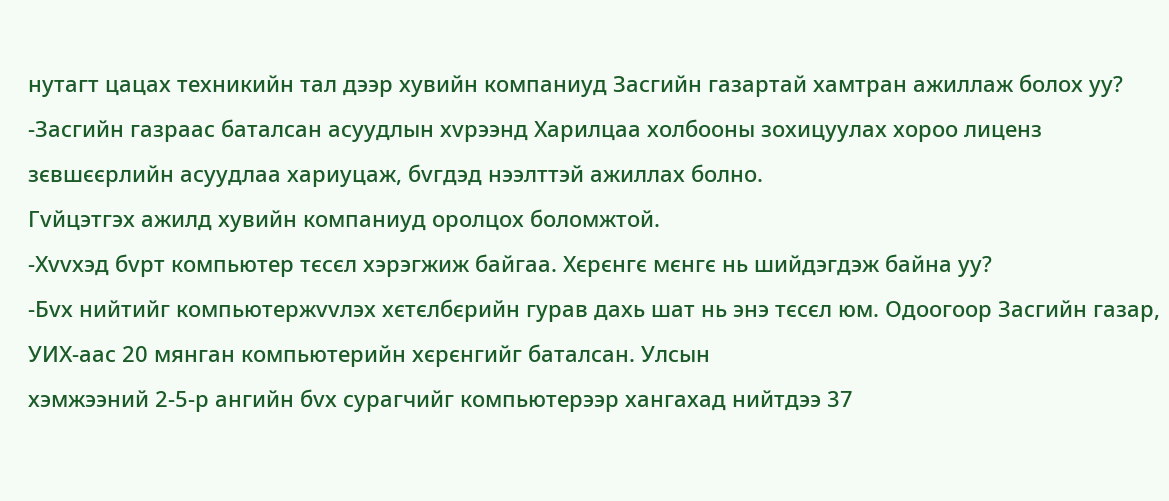нутагт цацах техникийн тал дээр хувийн компаниуд Засгийн газартай хамтран ажиллаж болох уу?
-Засгийн газраас баталсан асуудлын хvрээнд Харилцаа холбооны зохицуулах хороо лиценз зєвшєєрлийн асуудлаа хариуцаж, бvгдэд нээлттэй ажиллах болно.
Гvйцэтгэх ажилд хувийн компаниуд оролцох боломжтой.
-Хvvхэд бvрт компьютер тєсєл хэрэгжиж байгаа. Хєрєнгє мєнгє нь шийдэгдэж байна уу?
-Бvх нийтийг компьютержvvлэх хєтєлбєрийн гурав дахь шат нь энэ тєсєл юм. Одоогоор Засгийн газар, УИХ-аас 20 мянган компьютерийн хєрєнгийг баталсан. Улсын
хэмжээний 2-5-р ангийн бvх сурагчийг компьютерээр хангахад нийтдээ 37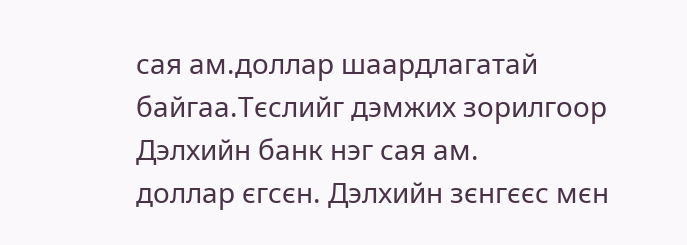сая ам.доллар шаардлагатай байгаа.Тєслийг дэмжих зорилгоор Дэлхийн банк нэг сая ам.
доллар єгсєн. Дэлхийн зєнгєєс мєн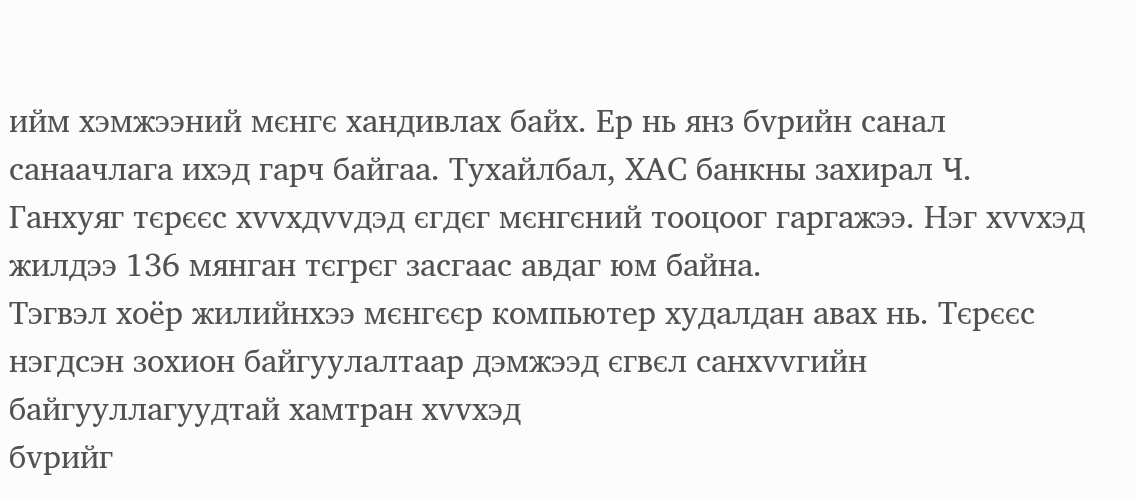ийм хэмжээний мєнгє хандивлах байх. Ер нь янз бvрийн санал санаачлага ихэд гарч байгаа. Тухайлбал, ХАС банкны захирал Ч.
Ганхуяг тєрєєс хvvхдvvдэд єгдєг мєнгєний тооцоог гаргажээ. Нэг хvvхэд жилдээ 136 мянган тєгрєг засгаас авдаг юм байна.
Тэгвэл хоёр жилийнхээ мєнгєєр компьютер худалдан авах нь. Тєрєєс нэгдсэн зохион байгуулалтаар дэмжээд єгвєл санхvvгийн байгууллагуудтай хамтран хvvхэд
бvрийг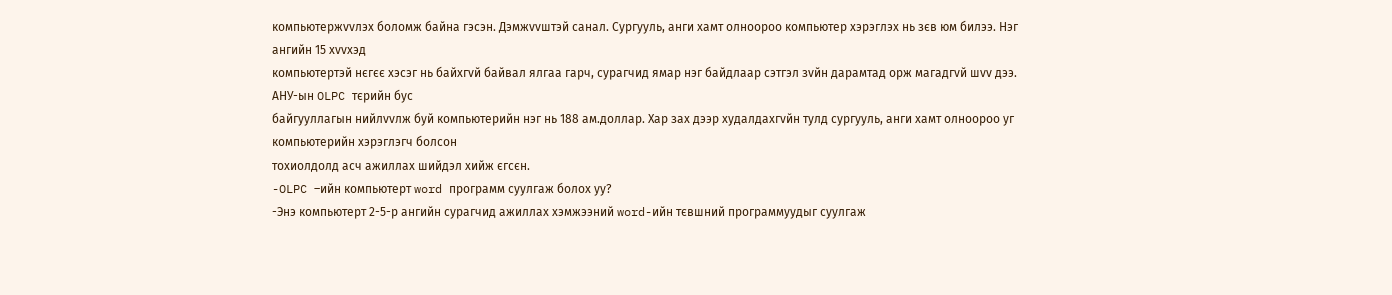компьютержvvлэх боломж байна гэсэн. Дэмжvvштэй санал. Сургууль, анги хамт олноороо компьютер хэрэглэх нь зєв юм билээ. Нэг ангийн 15 хvvхэд
компьютертэй нєгєє хэсэг нь байхгvй байвал ялгаа гарч, сурагчид ямар нэг байдлаар сэтгэл зvйн дарамтад орж магадгvй шvv дээ. АНУ-ын OLPC тєрийн бус
байгууллагын нийлvvлж буй компьютерийн нэг нь 188 ам.доллар. Хар зах дээр худалдахгvйн тулд сургууль, анги хамт олноороо уг компьютерийн хэрэглэгч болсон
тохиолдолд асч ажиллах шийдэл хийж єгсєн.
-OLPC –ийн компьютерт word программ суулгаж болох уу?
-Энэ компьютерт 2-5-р ангийн сурагчид ажиллах хэмжээний word-ийн тєвшний программуудыг суулгаж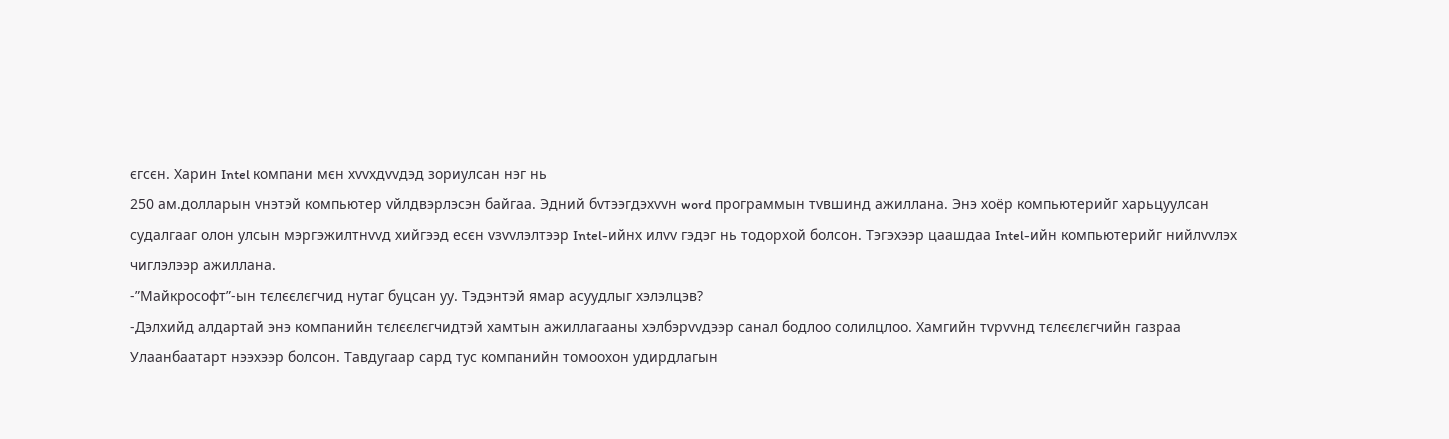єгсєн. Харин Intel компани мєн хvvхдvvдэд зориулсан нэг нь
250 ам.долларын vнэтэй компьютер vйлдвэрлэсэн байгаа. Эдний бvтээгдэхvvн word программын тvвшинд ажиллана. Энэ хоёр компьютерийг харьцуулсан
судалгааг олон улсын мэргэжилтнvvд хийгээд есєн vзvvлэлтээр Intel-ийнх илvv гэдэг нь тодорхой болсон. Тэгэхээр цаашдаа Intel-ийн компьютерийг нийлvvлэх
чиглэлээр ажиллана.
-”Майкрософт”-ын тєлєєлєгчид нутаг буцсан уу. Тэдэнтэй ямар асуудлыг хэлэлцэв?
-Дэлхийд алдартай энэ компанийн тєлєєлєгчидтэй хамтын ажиллагааны хэлбэрvvдээр санал бодлоо солилцлоо. Хамгийн тvрvvнд тєлєєлєгчийн газраа
Улаанбаатарт нээхээр болсон. Тавдугаар сард тус компанийн томоохон удирдлагын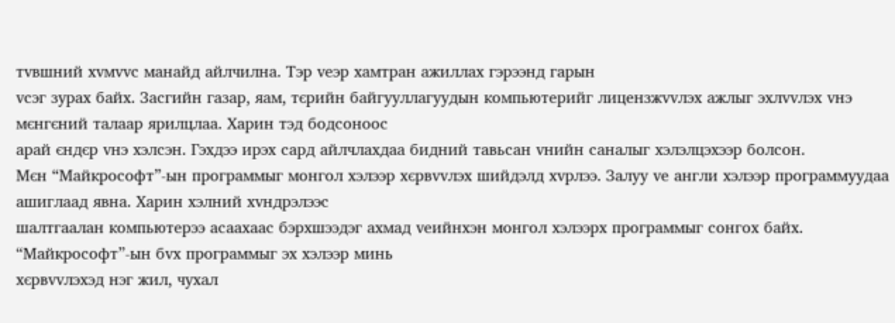тvвшний хvмvvс манайд айлчилна. Тэр vеэр хамтран ажиллах гэрээнд гарын
vсэг зурах байх. Засгийн газар, яам, тєрийн байгууллагуудын компьютерийг лицензжvvлэх ажлыг эхлvvлэх vнэ мєнгєний талаар ярилцлаа. Харин тэд бодсоноос
арай єндєр vнэ хэлсэн. Гэхдээ ирэх сард айлчлахдаа бидний тавьсан vнийн саналыг хэлэлцэхээр болсон.
Мєн “Майкрософт”-ын программыг монгол хэлээр хєрвvvлэх шийдэлд хvрлээ. Залуу vе англи хэлээр программуудаа ашиглаад явна. Харин хэлний хvндрэлээс
шалтгаалан компьютерээ асаахаас бэрхшээдэг ахмад vеийнхэн монгол хэлээрх программыг сонгох байх. “Майкрософт”-ын бvх программыг эх хэлээр минь
хєрвvvлэхэд нэг жил, чухал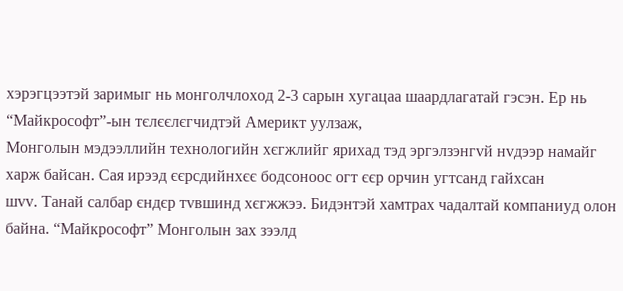хэрэгцээтэй заримыг нь монголчлоход 2-3 сарын хугацаа шаардлагатай гэсэн. Ер нь “Майкрософт”-ын тєлєєлєгчидтэй Америкт уулзаж,
Монголын мэдээллийн технологийн хєгжлийг ярихад тэд эргэлзэнгvй нvдээр намайг харж байсан. Сая ирээд єєрсдийнхєє бодсоноос огт єєр орчин угтсанд гайхсан
шvv. Танай салбар єндєр тvвшинд хєгжжээ. Бидэнтэй хамтрах чадалтай компаниуд олон байна. “Майкрософт” Монголын зах зээлд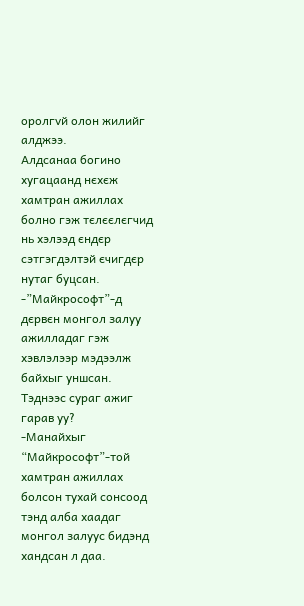оролгvй олон жилийг алджээ.
Алдсанаа богино хугацаанд нєхєж хамтран ажиллах болно гэж тєлєєлєгчид нь хэлээд єндєр сэтгэгдэлтэй єчигдєр нутаг буцсан.
-”Майкрософт”-д дєрвєн монгол залуу ажилладаг гэж хэвлэлээр мэдээлж байхыг уншсан. Тэднээс сураг ажиг гарав уу?
-Манайхыг “Майкрософт”-той хамтран ажиллах болсон тухай сонсоод тэнд алба хаадаг монгол залуус бидэнд хандсан л даа.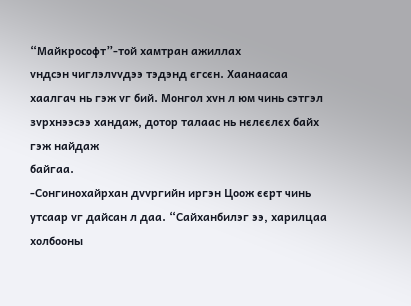“Майкрософт”-той хамтран ажиллах
vндсэн чиглэлvvдээ тэдэнд єгсєн. Хаанаасаа хаалгач нь гэж vг бий. Монгол хvн л юм чинь сэтгэл зvрхнээсээ хандаж, дотор талаас нь нєлєєлєх байх гэж найдаж
байгаа.
-Сонгинохайрхан дvvргийн иргэн Цоож єєрт чинь утсаар vг дайсан л даа. “Сайханбилэг ээ, харилцаа холбооны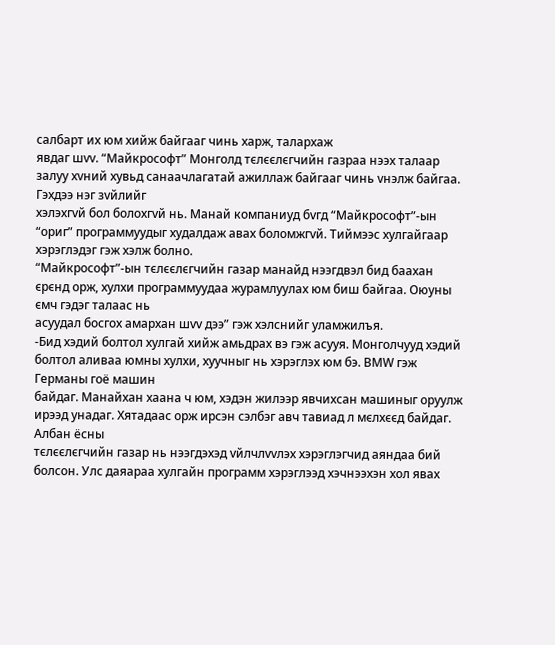салбарт их юм хийж байгааг чинь харж, талархаж
явдаг шvv. “Майкрософт” Монголд тєлєєлєгчийн газраа нээх талаар залуу хvний хувьд санаачлагатай ажиллаж байгааг чинь vнэлж байгаа. Гэхдээ нэг зvйлийг
хэлэхгvй бол болохгvй нь. Манай компаниуд бvгд “Майкрософт”-ын “ориг” программуудыг худалдаж авах боломжгvй. Тиймээс хулгайгаар хэрэглэдэг гэж хэлж болно.
“Майкрософт”-ын тєлєєлєгчийн газар манайд нээгдвэл бид баахан єрєнд орж, хулхи программуудаа журамлуулах юм биш байгаа. Оюуны ємч гэдэг талаас нь
асуудал босгох амархан шvv дээ” гэж хэлснийг уламжилъя.
-Бид хэдий болтол хулгай хийж амьдрах вэ гэж асууя. Монголчууд хэдий болтол аливаа юмны хулхи, хуучныг нь хэрэглэх юм бэ. ВМW гэж Германы гоё машин
байдаг. Манайхан хаана ч юм, хэдэн жилээр явчихсан машиныг оруулж ирээд унадаг. Хятадаас орж ирсэн сэлбэг авч тавиад л мєлхєєд байдаг. Албан ёсны
тєлєєлєгчийн газар нь нээгдэхэд vйлчлvvлэх хэрэглэгчид аяндаа бий болсон. Улс даяараа хулгайн программ хэрэглээд хэчнээхэн хол явах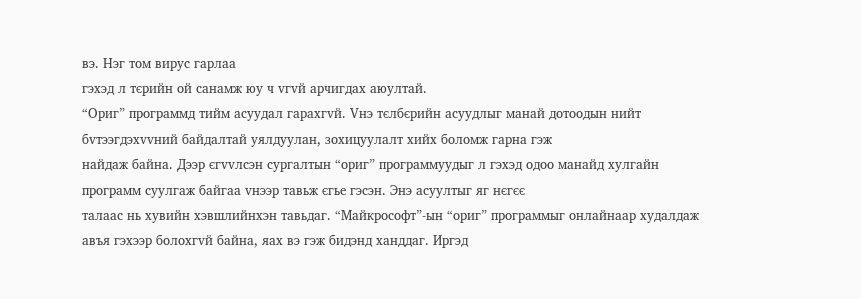вэ. Нэг том вирус гарлаа
гэхэд л тєрийн ой санамж юу ч vгvй арчигдах аюултай.
“Ориг” программд тийм асуудал гарахгvй. Vнэ тєлбєрийн асуудлыг манай дотоодын нийт бvтээгдэхvvний байдалтай уялдуулан, зохицуулалт хийх боломж гарна гэж
найдаж байна. Дээр єгvvлсэн сургалтын “ориг” программуудыг л гэхэд одоо манайд хулгайн программ суулгаж байгаа vнээр тавьж єгье гэсэн. Энэ асуултыг яг нєгєє
талаас нь хувийн хэвшлийнхэн тавьдаг. “Майкрософт”-ын “ориг” программыг онлайнаар худалдаж авъя гэхээр болохгvй байна, яах вэ гэж бидэнд ханддаг. Иргэд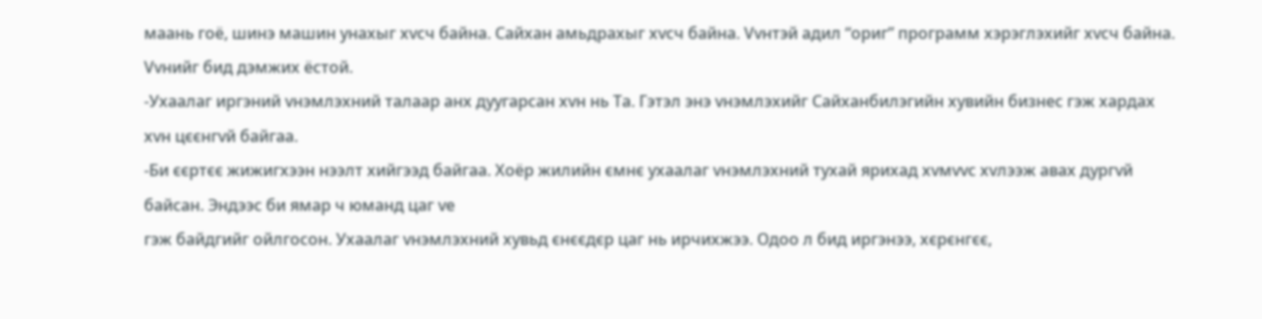маань гоё, шинэ машин унахыг хvсч байна. Сайхан амьдрахыг хvсч байна. Vvнтэй адил “ориг” программ хэрэглэхийг хvсч байна. Vvнийг бид дэмжих ёстой.
-Ухаалаг иргэний vнэмлэхний талаар анх дуугарсан хvн нь Та. Гэтэл энэ vнэмлэхийг Сайханбилэгийн хувийн бизнес гэж хардах хvн цєєнгvй байгаа.
-Би єєртєє жижигхээн нээлт хийгээд байгаа. Хоёр жилийн ємнє ухаалаг vнэмлэхний тухай ярихад хvмvvс хvлээж авах дургvй байсан. Эндээс би ямар ч юманд цаг vе
гэж байдгийг ойлгосон. Ухаалаг vнэмлэхний хувьд єнєєдєр цаг нь ирчихжээ. Одоо л бид иргэнээ, хєрєнгєє,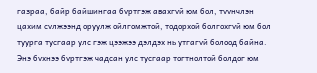газраа, байр байшингаа бvртгэж авахгvй юм бол, тvvнчлэн
цахим сvлжээнд оруулж ойлгомжтой, тодорхой болгохгvй юм бол туурга тусгаар улс гэж цээжээ дэлдэх нь утгагvй болоод байна.
Энэ бvхнээ бvртгэж чадсан улс тусгаар тогтнолтой болдог юм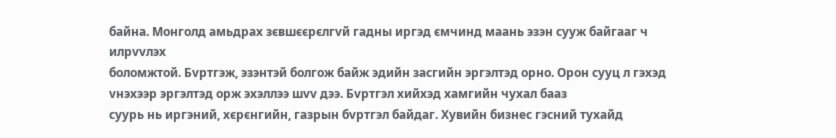байна. Монголд амьдрах зєвшєєрєлгvй гадны иргэд ємчинд маань эзэн сууж байгааг ч илрvvлэх
боломжтой. Бvртгэж, эзэнтэй болгож байж эдийн засгийн эргэлтэд орно. Орон сууц л гэхэд vнэхээр эргэлтэд орж эхэллээ шvv дээ. Бvртгэл хийхэд хамгийн чухал бааз
суурь нь иргэний, хєрєнгийн, газрын бvртгэл байдаг. Хувийн бизнес гэсний тухайд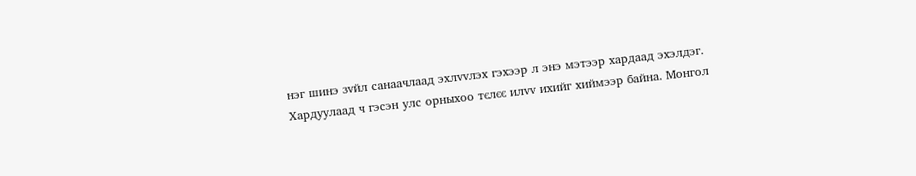нэг шинэ зvйл санаачлаад эхлvvлэх гэхээр л энэ мэтээр хардаад эхэлдэг.
Хардуулаад ч гэсэн улс орныхоо тєлєє илvv ихийг хиймээр байна. Монгол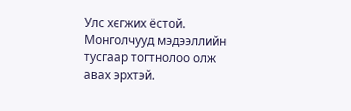Улс хєгжих ёстой. Монголчууд мэдээллийн тусгаар тогтнолоо олж авах эрхтэй.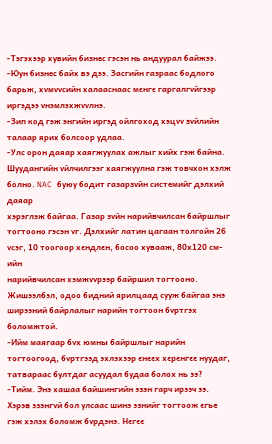-Тэгэхээр хувийн бизнес гэсэн нь андуурал байжээ.
-Юун бизнес байх вэ дээ. Засгийн газраас бодлого барьж, хvмvvсийн халааснаас мєнгє гаргалгvйгээр иргэдээ vнэмлэхжvvлнэ.
-Зип код гэж энгийн иргэд ойлгоход хэцvv зvйлийн талаар ярих болсоор удлаа.
-Улс орон даяар хаягжуулах ажлыг хийх гэж байна. Шуудангийн vйлчилгээг хаягжуулна гэж товчхон хэлж болно. NAC буюу бодит газарзvйн системийг дэлхий даяар
хэрэглэж байгаа. Газар зvйн нарийвчилсан байршлыг тогтооно гэсэн vг. Дэлхийг латин цагаан толгойн 26 vсэг, 10 тоогоор хєндлєн, босоо хувааж, 80х120 см-ийн
нарийвчилсан хэмжvvрээр байршил тогтооно. Жишээлбэл, одоо бидний ярилцаад сууж байгаа энэ ширээний байрлалыг нарийн тогтоон бvртгэх боломжтой.
-Ийм маягаар бvх юмны байршлыг нарийн тогтоогоод, бvртгээд эхлэхээр єнєєх хєрєнгєє нуудаг, татвараас бултдаг асуудал будаа болох нь ээ?
-Тийм. Энэ хашаа байшингийн эзэн гарч ирээч ээ. Хэрэв эзэнгvй бол улсаас шинэ эзнийг тогтоож єгье гэж хэлэх боломж бvрдэнэ. Нєгєє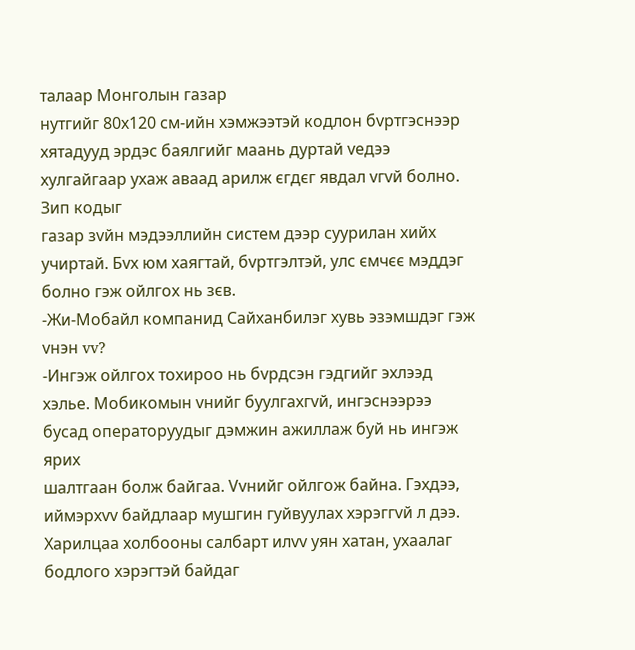талаар Монголын газар
нутгийг 80х120 см-ийн хэмжээтэй кодлон бvртгэснээр хятадууд эрдэс баялгийг маань дуртай vедээ хулгайгаар ухаж аваад арилж єгдєг явдал vгvй болно. Зип кодыг
газар зvйн мэдээллийн систем дээр суурилан хийх учиртай. Бvх юм хаягтай, бvртгэлтэй, улс ємчєє мэддэг болно гэж ойлгох нь зєв.
-Жи-Мобайл компанид Сайханбилэг хувь эзэмшдэг гэж vнэн vv?
-Ингэж ойлгох тохироо нь бvрдсэн гэдгийг эхлээд хэлье. Мобикомын vнийг буулгахгvй, ингэснээрээ бусад операторуудыг дэмжин ажиллаж буй нь ингэж ярих
шалтгаан болж байгаа. Vvнийг ойлгож байна. Гэхдээ, иймэрхvv байдлаар мушгин гуйвуулах хэрэггvй л дээ. Харилцаа холбооны салбарт илvv уян хатан, ухаалаг
бодлого хэрэгтэй байдаг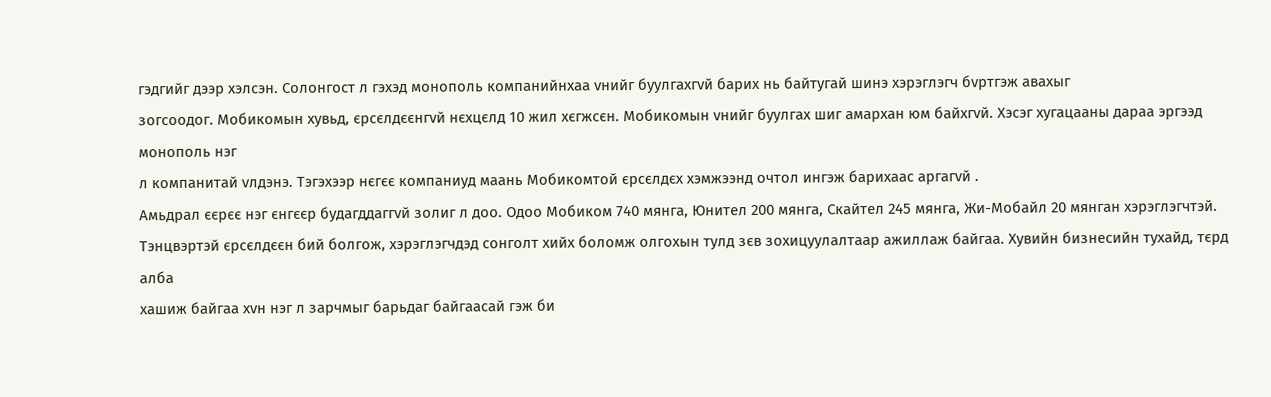гэдгийг дээр хэлсэн. Солонгост л гэхэд монополь компанийнхаа vнийг буулгахгvй барих нь байтугай шинэ хэрэглэгч бvртгэж авахыг
зогсоодог. Мобикомын хувьд, єрсєлдєєнгvй нєхцєлд 10 жил хєгжсєн. Мобикомын vнийг буулгах шиг амархан юм байхгvй. Хэсэг хугацааны дараа эргээд монополь нэг
л компанитай vлдэнэ. Тэгэхээр нєгєє компаниуд маань Мобикомтой єрсєлдєх хэмжээнд очтол ингэж барихаас аргагvй .
Амьдрал єєрєє нэг єнгєєр будагддаггvй золиг л доо. Одоо Мобиком 740 мянга, Юнител 200 мянга, Скайтел 245 мянга, Жи-Мобайл 20 мянган хэрэглэгчтэй.
Тэнцвэртэй єрсєлдєєн бий болгож, хэрэглэгчдэд сонголт хийх боломж олгохын тулд зєв зохицуулалтаар ажиллаж байгаа. Хувийн бизнесийн тухайд, тєрд алба
хашиж байгаа хvн нэг л зарчмыг барьдаг байгаасай гэж би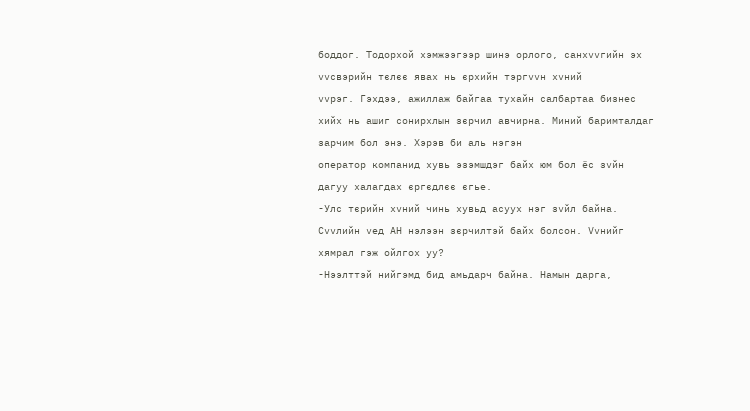боддог. Тодорхой хэмжээгээр шинэ орлого, санхvvгийн эх vvсвэрийн тєлєє явах нь єрхийн тэргvvн хvний
vvрэг. Гэхдээ, ажиллаж байгаа тухайн салбартаа бизнес хийх нь ашиг сонирхлын зєрчил авчирна. Миний баримталдаг зарчим бол энэ. Хэрэв би аль нэгэн
оператор компанид хувь эзэмшдэг байх юм бол ёс зvйн дагуу халагдах єргєдлєє єгье.
-Улс тєрийн хvний чинь хувьд асуух нэг зvйл байна. Сvvлийн vед АН нэлээн зєрчилтэй байх болсон. Vvнийг хямрал гэж ойлгох уу?
-Нээлттэй нийгэмд бид амьдарч байна. Намын дарга,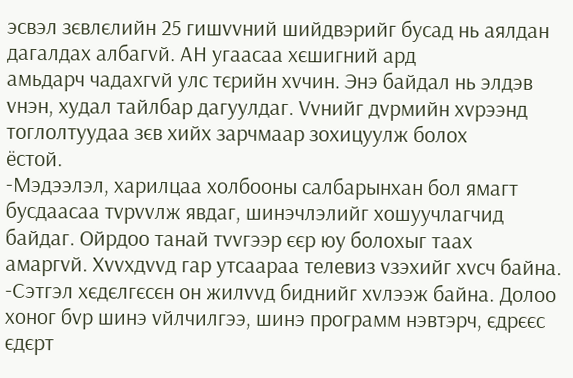эсвэл зєвлєлийн 25 гишvvний шийдвэрийг бусад нь аялдан дагалдах албагvй. АН угаасаа хєшигний ард
амьдарч чадахгvй улс тєрийн хvчин. Энэ байдал нь элдэв vнэн, худал тайлбар дагуулдаг. Vvнийг дvрмийн хvрээнд тоглолтуудаа зєв хийх зарчмаар зохицуулж болох
ёстой.
-Мэдээлэл, харилцаа холбооны салбарынхан бол ямагт бусдаасаа тvрvvлж явдаг, шинэчлэлийг хошуучлагчид байдаг. Ойрдоо танай тvvгээр єєр юу болохыг таах
амаргvй. Хvvхдvvд гар утсаараа телевиз vзэхийг хvсч байна.
-Сэтгэл хєдєлгєсєн он жилvvд биднийг хvлээж байна. Долоо хоног бvр шинэ vйлчилгээ, шинэ программ нэвтэрч, єдрєєс єдєрт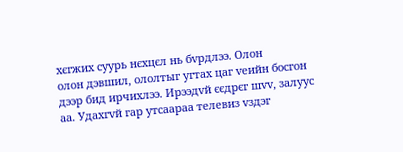хєгжих суурь нєхцєл нь бvрдлээ. Олон
олон дэвшил, ололтыг угтах цаг vеийн босгон дээр бид ирчихлээ. Ирээдvй єєдрєг шvv, залуус аа. Удахгvй гар утсаараа телевиз vздэг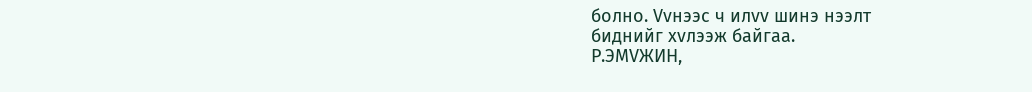болно. Vvнээс ч илvv шинэ нээлт
биднийг хvлээж байгаа.
Р.ЭМVЖИН,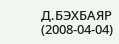Д.БЭХБАЯР (2008-04-04)